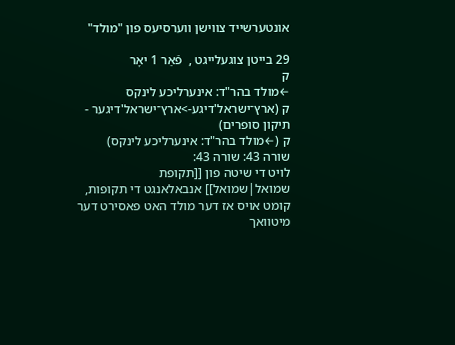אונטערשייד צווישן ווערסיעס פון "מולד"

29 בייטן צוגעלייגט ,  פֿאַר 1 יאָר
ק
←מולד בהר"ד: אינערליכע לינקס
ק (ארץ־ישראל'דיגע->ארץ־ישראל'דיגער - תיקון סופרים)
ק (←מולד בהר"ד: אינערליכע לינקס)
שורה 43: שורה 43:
לויט די שיטה פון [[תקופת שמואל|שמואל]] אנבאלאנגט די תקופות, קומט אויס אז דער מולד האט פאסירט דער מיטוואך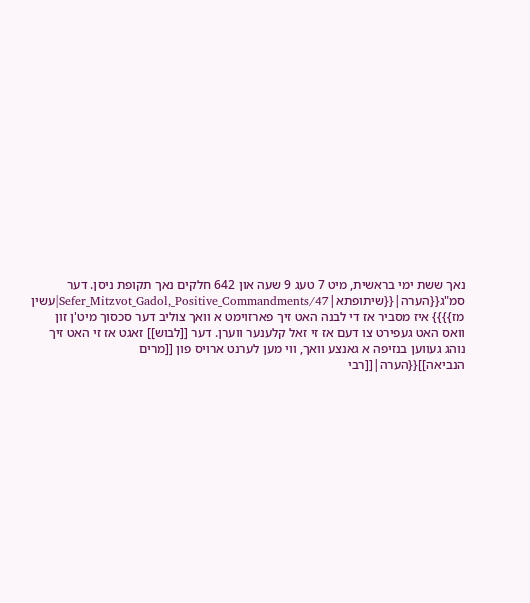נאך ששת ימי בראשית, מיט 7 טעג 9 שעה און 642 חלקים נאך תקופת ניסן. דער סמ"ג{{הערה|{{שיתופתא|Sefer_Mitzvot_Gadol,_Positive_Commandments/47|עשין מז}}}} איז מסביר אז די לבנה האט זיך פארזוימט א וואך צוליב דער סכסוך מיט'ן זון וואס האט געפירט צו דעם אז זי זאל קלענער ווערן. דער [[לבוש]] זאגט אז זי האט זיך נוהג געווען בנזיפה א גאנצע וואך, ווי מען לערנט ארויס פון [[מרים הנביאה]]{{הערה|[[רבי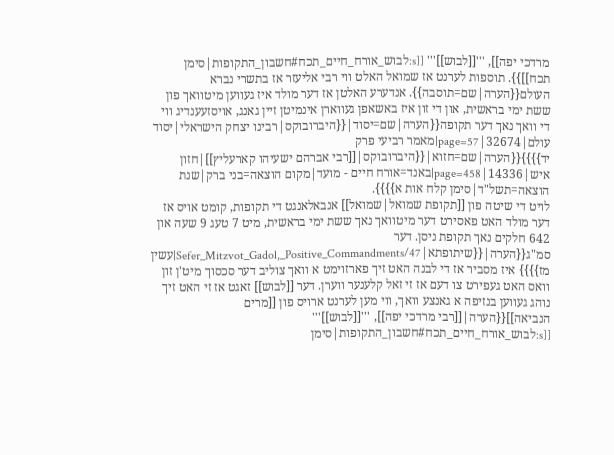מרדכי יפה]], '''[[לבוש]]''' [[s:לבוש_אורח_חיים_תכח#חשבון_התקופות|סימן תכח]]}}. תוספות לערנט אז שמואל האלט ווי רבי אליעזר אז בתשרי נברא העולם{{הערה|שם=תוסבה}}. אנדערע האלטן אז דער מולד איז געווען מיטוואך פון ששת ימי בראשית, און די זון איז באשאפן געווארן אינמיטן זיין גאנג, אויסזעענדיג ווי די וואך נאך דער תקופה{{הערה|שם=יסוד|{{היברובוקס|רבינו יצחק הישראלי|יסוד עולם|32674|page=57|מאמר רביעי פרק יד}}}}{{הערה|שם=חזוא|{{היברובוקס|[[רבי אברהם ישעיהו קארעליץ]]|חזון איש|14336|page=458|באנד=אורח חיים - מועד|מקום הוצאה=בני ברק|שנת הוצאה=תשל"ד|סימן קלח אות א}}}}.
לויט די שיטה פון [[תקופת שמואל|שמואל]] אנבאלאנגט די תקופות, קומט אויס אז דער מולד האט פאסירט דער מיטוואך נאך ששת ימי בראשית, מיט 7 טעג 9 שעה און 642 חלקים נאך תקופת ניסן. דער סמ"ג{{הערה|{{שיתופתא|Sefer_Mitzvot_Gadol,_Positive_Commandments/47|עשין מז}}}} איז מסביר אז די לבנה האט זיך פארזוימט א וואך צוליב דער סכסוך מיט'ן זון וואס האט געפירט צו דעם אז זי זאל קלענער ווערן. דער [[לבוש]] זאגט אז זי האט זיך נוהג געווען בנזיפה א גאנצע וואך, ווי מען לערנט ארויס פון [[מרים הנביאה]]{{הערה|[[רבי מרדכי יפה]], '''[[לבוש]]''' [[s:לבוש_אורח_חיים_תכח#חשבון_התקופות|סימן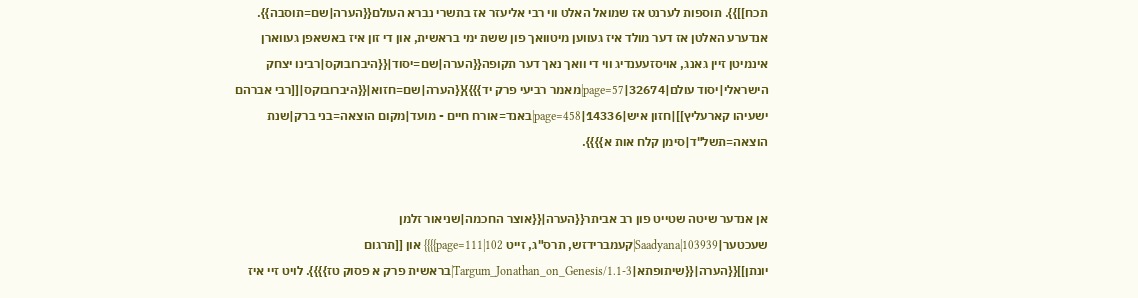תכח]]}}. תוספות לערנט אז שמואל האלט ווי רבי אליעזר אז בתשרי נברא העולם{{הערה|שם=תוסבה}}. אנדערע האלטן אז דער מולד איז געווען מיטוואך פון ששת ימי בראשית, און די זון איז באשאפן געווארן אינמיטן זיין גאנג, אויסזעענדיג ווי די וואך נאך דער תקופה{{הערה|שם=יסוד|{{היברובוקס|רבינו יצחק הישראלי|יסוד עולם|32674|page=57|מאמר רביעי פרק יד}}}}{{הערה|שם=חזוא|{{היברובוקס|[[רבי אברהם ישעיהו קארעליץ]]|חזון איש|14336|page=458|באנד=אורח חיים - מועד|מקום הוצאה=בני ברק|שנת הוצאה=תשל"ד|סימן קלח אות א}}}}.


אן אנדער שיטה שטייט פון רב אביתר{{הערה|{{אוצר החכמה|שניאור זלמן שעכטער|Saadyana|103939|קעמברידזש, תרס"ג, זייט 102|page=111}}}} און [[תרגום יונתן]]{{הערה|{{שיתופתא|Targum_Jonathan_on_Genesis/1.1-3|בראשית פרק א פסוק טז}}}}. לויט זיי איז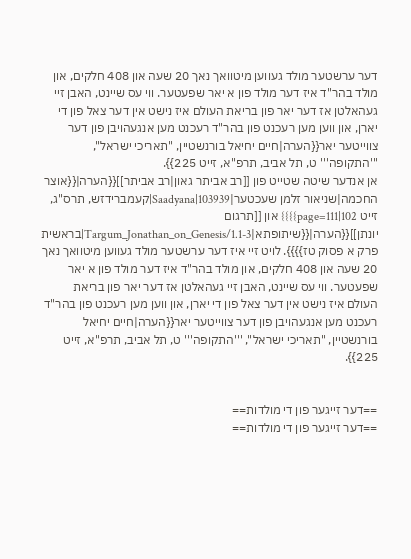דער ערשטער מולד געווען מיטוואך נאך 20 שעה און 408 חלקים, און מולד בהר"ד איז דער מולד פון א יאר שפעטער. ווי עס שיינט, האבן זיי געהאלטן אז דער יאר פון בריאת העולם איז נישט אין דער צאל פון די יארן, און ווען מען רעכנט פון בהר"ד רעכנט מען אנגעהויבן פון דער צווייטער יאר{{הערה|חיים יחיאל בורנשטיין, "תאריכי ישראל", '''התקופה''' ט, תל אביב, תרפ"א, זייט 225}}.
אן אנדער שיטה שטייט פון [[רב אביתר גאון|רב אביתר]]{{הערה|{{אוצר החכמה|שניאור זלמן שעכטער|Saadyana|103939|קעמברידזש, תרס"ג, זייט 102|page=111}}}} און [[תרגום יונתן]]{{הערה|{{שיתופתא|Targum_Jonathan_on_Genesis/1.1-3|בראשית פרק א פסוק טז}}}}. לויט זיי איז דער ערשטער מולד געווען מיטוואך נאך 20 שעה און 408 חלקים, און מולד בהר"ד איז דער מולד פון א יאר שפעטער. ווי עס שיינט, האבן זיי געהאלטן אז דער יאר פון בריאת העולם איז נישט אין דער צאל פון די יארן, און ווען מען רעכנט פון בהר"ד רעכנט מען אנגעהויבן פון דער צווייטער יאר{{הערה|חיים יחיאל בורנשטיין, "תאריכי ישראל", '''התקופה''' ט, תל אביב, תרפ"א, זייט 225}}.


==דער זייגער פון די מולדות==
==דער זייגער פון די מולדות==